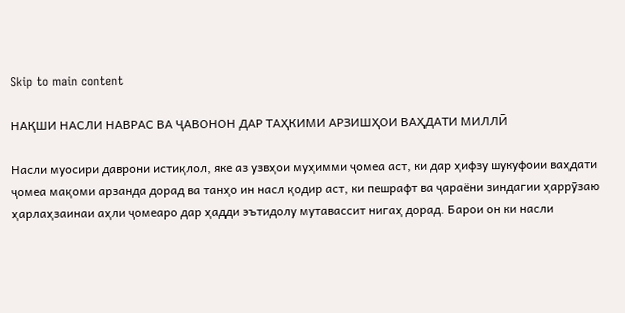Skip to main content

НАҚШИ НАСЛИ НАВРАС ВА ҶАВОНОН ДАР ТАҲКИМИ АРЗИШҲОИ ВАҲДАТИ МИЛЛӢ

Насли муосири даврони истиқлол, яке аз узвҳои муҳимми ҷомеа аст, ки дар ҳифзу шукуфоии ваҳдати ҷомеа мақоми арзанда дорад ва танҳо ин насл қодир аст, ки пешрафт ва ҷараёни зиндагии ҳаррӯзаю ҳарлаҳзаинаи аҳли ҷомеаро дар ҳадди эътидолу мутавассит нигаҳ дорад. Барои он ки насли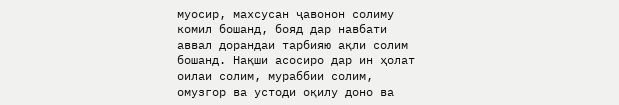муосир, махсусан ҷавонон солиму комил бошанд, бояд дар навбати аввал дорандаи тарбияю ақли солим бошанд. Нақши асосиро дар ин ҳолат оилаи солим, мураббии солим, омузгор ва устоди оқилу доно ва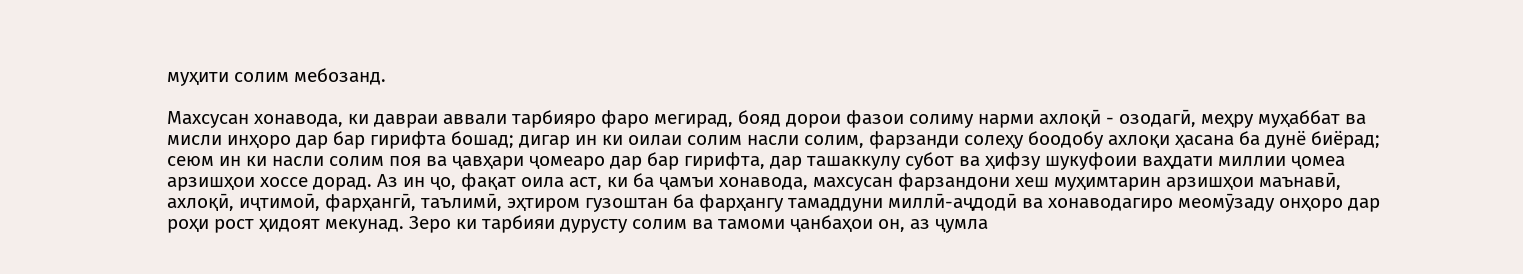муҳити солим мебозанд.

Махсусан хонавода, ки давраи аввали тарбияро фаро мегирад, бояд дорои фазои солиму нарми ахлоқӣ - озодагӣ, меҳру муҳаббат ва мисли инҳоро дар бар гирифта бошад; дигар ин ки оилаи солим насли солим, фарзанди солеҳу боодобу ахлоқи ҳасана ба дунё биёрад; сеюм ин ки насли солим поя ва ҷавҳари ҷомеаро дар бар гирифта, дар ташаккулу субот ва ҳифзу шукуфоии ваҳдати миллии ҷомеа арзишҳои хоссе дорад. Аз ин ҷо, фақат оила аст, ки ба ҷамъи хонавода, махсусан фарзандони хеш муҳимтарин арзишҳои маънавӣ, ахлоқӣ, иҷтимоӣ, фарҳангӣ, таълимӣ, эҳтиром гузоштан ба фарҳангу тамаддуни миллӣ-аҷдодӣ ва хонаводагиро меомӯзаду онҳоро дар роҳи рост ҳидоят мекунад. Зеро ки тарбияи дурусту солим ва тамоми ҷанбаҳои он, аз ҷумла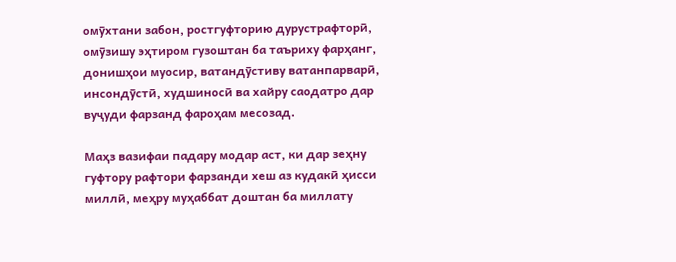омӯхтани забон, ростгуфторию дурустрафторӣ, омӯзишу эҳтиром гузоштан ба таъриху фарҳанг, донишҳои муосир, ватандӯстиву ватанпарварӣ, инсондӯстӣ, худшиносӣ ва хайру саодатро дар вуҷуди фарзанд фароҳам месозад.

Маҳз вазифаи падару модар аст, ки дар зеҳну гуфтору рафтори фарзанди хеш аз кудакӣ ҳисси миллӣ, меҳру муҳаббат доштан ба миллату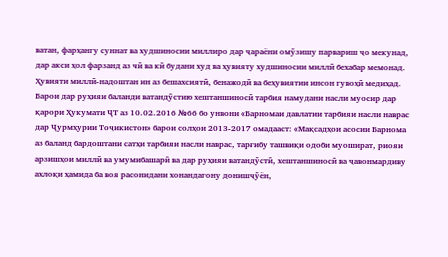ватан, фарҳангу суннат ва худшиносии миллиро дар ҷараёни омӯзишу парвариш ҷо мекунад, дар акси ҳол фарзанд аз чӣ ва кӣ будани худ ва ҳувияту худшиносии миллӣ бехабар мемонад. Ҳувияти миллӣ-надоштан ин аз бешахсиятӣ, бенажодӣ ва беҳувиятии инсон гувоҳӣ медиҳад. Барои дар руҳияи баланди ватандӯстию хештаншиносӣ тарбия намудани насли муосир дар қарори Ҳукумати ҶТ аз 10.02.2016 №66 бо унвони «Барномаи давлатии тарбияи насли наврас дар Ҷурмҳурии Тоҷикистон» барои солҳои 2013-2017 омадааст: «Мақсадҳои асосии Барнома аз баланд бардоштани сатҳи тарбияи насли наврас, тарғибу ташвиқи одоби муошират, риояи арзишҳои миллӣ ва умумибашарӣ ва дар руҳияи ватандӯстӣ, хештаншиносӣ ва ҷавонмардиву ахлоқи ҳамида ба воя расонидани хонандагону донишҷӯён,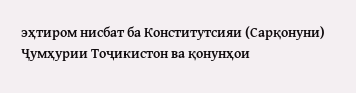эҳтиром нисбат ба Конститутсияи (Сарқонуни) Ҷумҳурии Тоҷикистон ва қонунҳои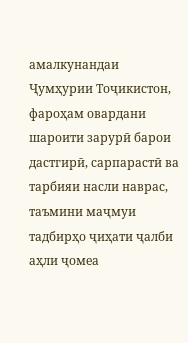амалкунандаи Ҷумҳурии Тоҷикистон, фароҳам овардани шароити зарурӣ барои дастгирӣ, сарпарастӣ ва тарбияи насли наврас, таъмини маҷмуи тадбирҳо ҷиҳати ҷалби аҳли ҷомеа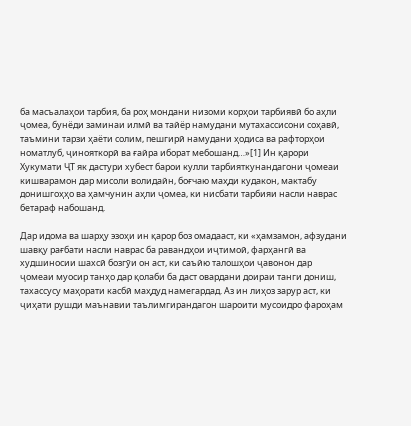ба масъалаҳои тарбия, ба роҳ мондани низоми корҳои тарбиявӣ бо аҳли ҷомеа, бунёди заминаи илмӣ ва тайёр намудани мутахассисони соҳавӣ, таъмини тарзи ҳаёти солим, пешгирӣ намудани ҳодиса ва рафторҳои номатлуб, ҷинояткорӣ ва ғайра иборат мебошанд…»[1] Ин қарори Хукумати ҶТ як дастури хубест барои кулли тарбияткунандагони ҷомеаи кишварамон дар мисоли волидайн, боғчаю маҳди кудакон, мактабу донишгоҳҳо ва ҳамчунин аҳли ҷомеа, ки нисбати тарбияи насли наврас бетараф набошанд.

Дар идома ва шарҳу эзоҳи ин қарор боз омадааст, ки «ҳамзамон, афзудани шавқу рағбати насли наврас ба равандҳои иҷтимоӣ, фарҳангӣ ва худшиносии шахсӣ бозгӯи он аст, ки саъйю талошҳои ҷавонон дар ҷомеаи муосир танҳо дар қолаби ба даст овардани доираи танги дониш, тахассусу маҳорати касбӣ маҳдуд намегардад. Аз ин лиҳоз зарур аст, ки ҷиҳати рушди маънавии таълимгирандагон шароити мусоидро фароҳам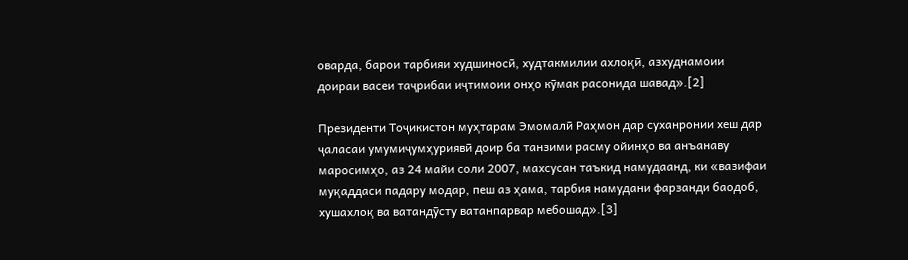оварда, барои тарбияи худшиносӣ, худтакмилии ахлоқӣ, азхуднамоии доираи васеи таҷрибаи иҷтимоии онҳо кӯмак расонида шавад».[2]

Президенти Тоҷикистон муҳтарам Эмомалӣ Раҳмон дар суханронии хеш дар ҷаласаи умумиҷумҳуриявӣ доир ба танзими расму ойинҳо ва анъанаву маросимҳо, аз 24 майи соли 2007, махсусан таъкид намудаанд, ки «вазифаи муқаддаси падару модар, пеш аз ҳама, тарбия намудани фарзанди баодоб, хушахлоқ ва ватандӯсту ватанпарвар мебошад».[3]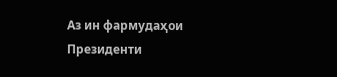Аз ин фармудаҳои Президенти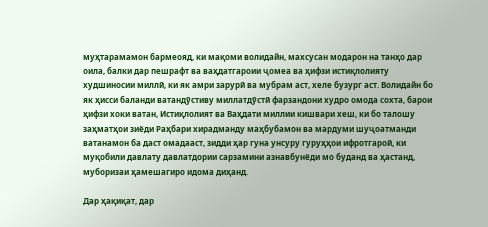муҳтарамамон бармеояд, ки мақоми волидайн, махсусан модарон на танҳо дар оила, балки дар пешрафт ва ваҳдатгароии ҷомеа ва ҳифзи истиқлолияту худшиносии миллӣ, ки як амри зарурӣ ва мубрам аст, хеле бузург аст. Волидайн бо як ҳисси баланди ватандӯстиву миллатдӯстӣ фарзандони худро омода сохта, барои ҳифзи хоки ватан, Истиқлолият ва Ваҳдати миллии кишвари хеш, ки бо талошу заҳматҳои зиёди Раҳбари хирадманду маҳбубамон ва мардуми шуҷоатманди ватанамон ба даст омадааст, зидди ҳар гуна унсуру гуруҳҳои ифротгароӣ, ки муқобили давлату давлатдории сарзамини азнавбунёди мо буданд ва ҳастанд, муборизаи ҳамешагиро идома диҳанд.

Дар ҳақиқат, дар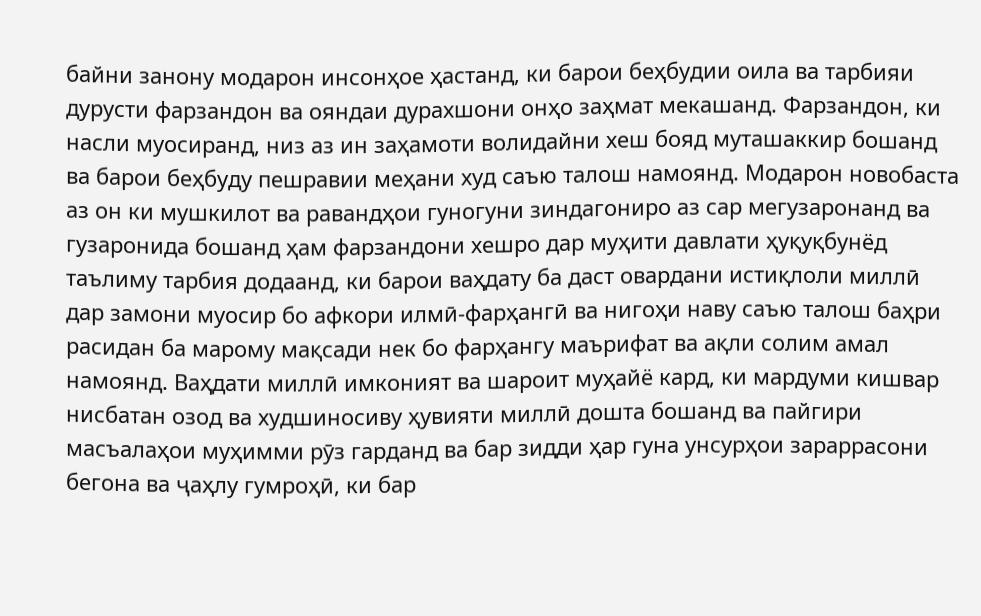байни занону модарон инсонҳое ҳастанд, ки барои беҳбудии оила ва тарбияи дурусти фарзандон ва ояндаи дурахшони онҳо заҳмат мекашанд. Фарзандон, ки насли муосиранд, низ аз ин заҳамоти волидайни хеш бояд муташаккир бошанд ва барои беҳбуду пешравии меҳани худ саъю талош намоянд. Модарон новобаста аз он ки мушкилот ва равандҳои гуногуни зиндагониро аз сар мегузаронанд ва гузаронида бошанд ҳам фарзандони хешро дар муҳити давлати ҳуқуқбунёд таълиму тарбия додаанд, ки барои ваҳдату ба даст овардани истиқлоли миллӣ дар замони муосир бо афкори илмӣ-фарҳангӣ ва нигоҳи наву саъю талош баҳри расидан ба марому мақсади нек бо фарҳангу маърифат ва ақли солим амал намоянд. Ваҳдати миллӣ имконият ва шароит муҳайё кард, ки мардуми кишвар нисбатан озод ва худшиносиву ҳувияти миллӣ дошта бошанд ва пайгири масъалаҳои муҳимми рӯз гарданд ва бар зидди ҳар гуна унсурҳои зараррасони бегона ва ҷаҳлу гумроҳӣ, ки бар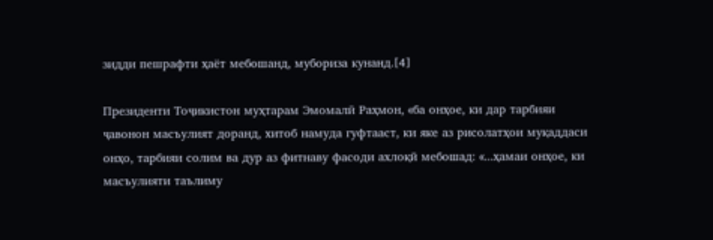зидди пешрафти ҳаёт мебошанд, мубориза кунанд.[4]

Президенти Тоҷикистон муҳтарам Эмомалӣ Раҳмон, «ба онҳое, ки дар тарбияи ҷавонон масъулият доранд, хитоб намуда гуфтааст, ки яке аз рисолатҳои муқаддаси онҳо, тарбияи солим ва дур аз фитнаву фасоди ахлоқӣ мебошад: «...ҳамаи онҳое, ки масъулияти таълиму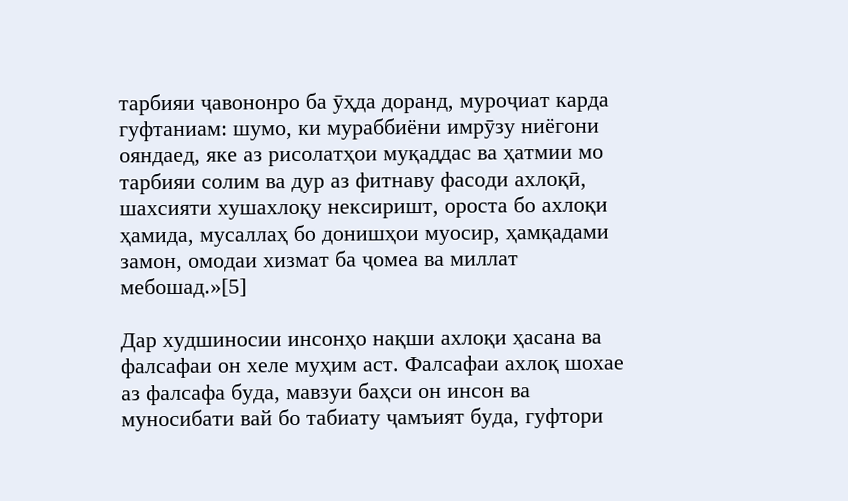тарбияи ҷавононро ба ӯҳда доранд, муроҷиат карда гуфтаниам: шумо, ки мураббиёни имрӯзу ниёгони ояндаед, яке аз рисолатҳои муқаддас ва ҳатмии мо тарбияи солим ва дур аз фитнаву фасоди ахлоқӣ, шахсияти хушахлоқу нексиришт, ороста бо ахлоқи ҳамида, мусаллаҳ бо донишҳои муосир, ҳамқадами замон, омодаи хизмат ба ҷомеа ва миллат мебошад.»[5]

Дар худшиносии инсонҳо нақши ахлоқи ҳасана ва фалсафаи он хеле муҳим аст. Фалсафаи ахлоқ шохае аз фалсафа буда, мавзуи баҳси он инсон ва муносибати вай бо табиату ҷамъият буда, гуфтори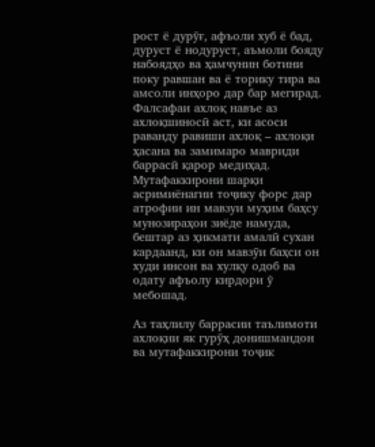рост ё дурӯғ, афъоли хуб ё бад, дуруст ё нодуруст, аъмоли бояду набоядҳо ва ҳамчунин ботини поку равшан ва ё торику тира ва амсоли инҳоро дар бар мегирад. Фалсафаи ахлоқ навъе аз ахлоқшиносӣ аст, ки асоси раванду равиши ахлоқ – ахлоқи ҳасана ва замимаро мавриди баррасӣ қарор медиҳад. Мутафаккирони шарқи асримиёнагии тоҷику форс дар атрофии ин мавзуи муҳим баҳсу мунозираҳои зиёде намуда, бештар аз ҳикмати амалӣ сухан кардаанд, ки он мавзӯи баҳси он худи инсон ва хулқу одоб ва одату афъолу кирдори ӯ мебошад.

Аз таҳлилу баррасии таълимоти ахлоқии як гурӯҳ донишмандон ва мутафаккирони тоҷик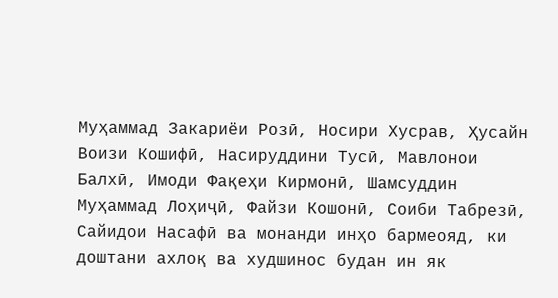Муҳаммад Закариёи Розӣ, Носири Хусрав, Ҳусайн Воизи Кошифӣ, Насируддини Тусӣ, Мавлонои Балхӣ, Имоди Фақеҳи Кирмонӣ, Шамсуддин Муҳаммад Лоҳиҷӣ, Файзи Кошонӣ, Соиби Табрезӣ, Сайидои Насафӣ ва монанди инҳо бармеояд, ки доштани ахлоқ ва худшинос будан ин як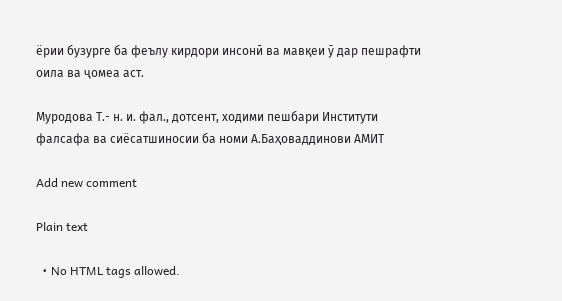ёрии бузурге ба феълу кирдори инсонӣ ва мавқеи ӯ дар пешрафти оила ва ҷомеа аст.

Муродова Т.- н. и. фал., дотсент, ходими пешбари Институти фалсафа ва сиёсатшиносии ба номи А.Баҳоваддинови АМИТ

Add new comment

Plain text

  • No HTML tags allowed.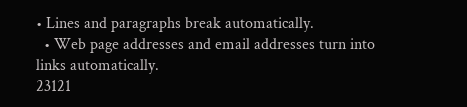• Lines and paragraphs break automatically.
  • Web page addresses and email addresses turn into links automatically.
23121